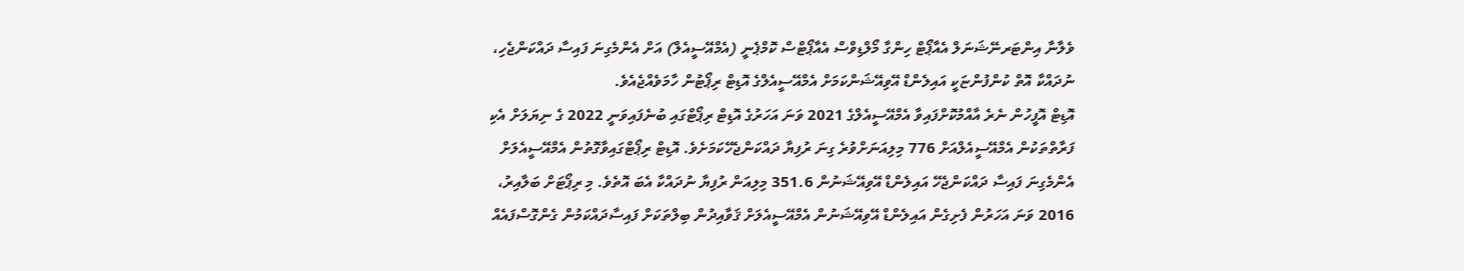ވެލާނާ އިންޓަރނޭޝަނަލް އެއާޕޯޓް ހިންގާ މޯލްޑިވްސް އެއާޕޯޓްސް ކޮމްޕެނީ (އެމްއޭސީއެލް) އަށް އެންމެގިނަ ފައިސާ ދައްކަންޖެހި، ނުދައްކާ އޮތް ކުންފުންޏަކީ އައިލެންޑް އޭވިއޭޝަންކަމަށް އެމްއޭސީއެލްގެ އޮޑިޓް ރިޕޯޓުން ހާމަވެއްޖެއެވެ.
އޮޑިޓް އޮފީހުން ނެރެ އާއްމުކޮށްފައިވާ އެމްއޭސީއެލްގެ 2021 ވަނަ އަހަރުގެ އޮޑިޓް ރިޕޯޓްގައި ބުނެފައިވަނީ 2022 ގެ ނިޔަލަށް އެކި ފަރާތްތަކުން އެމްއޭސީއެލްއަށް 776 މިލިއަނަށްވުރެ ގިނަ ރުފިޔާ ދައްކަންޖެހޭކަމަށެވެ. އޮޑިޓް ރިޕޯޓްގައިވާގޮތުން އެމްއޭސީއެލަށް އެންމެގިނަ ފައިސާ ދައްކަންޖެހޭ އައިލެންޑް އޭވިއޭޝަނުން 351.6 މިލިއަން ރުފިޔާ ނުދައްކާ އެބަ އޮތެވެ. މި ރިޕޯޓަށް ބަލާއިރު، 2016 ވަނަ އަހަރުން ފެށިގެން އައިލެންޑް އޭވިއޭޝަނުން އެމްއޭސީއެލަށް ޤަވާއިދުން ބިލްތަކަށް ފައިސާދައްކަމުން ގެންގޮސްފައެއް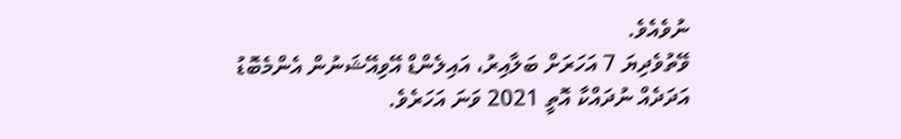ނުވެއެވެ.
ވޭތުވެދިޔަ 7 އަހަރަށް ބަލާއިރު، އައިލެންޑް އޭވިއޭޝަނުން އެންމެބޮޑު އަދަދެއް ނުދައްކާ އޮތީ 2021 ވަނަ އަހަރެވެ.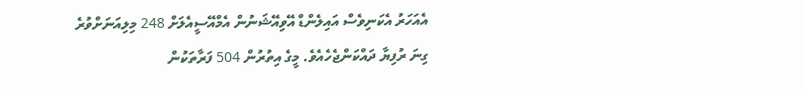އެއަހަރު އެކަނިވެސް އައިލެންޑް އޭވިއޭޝަނުން އެމްއޭސީއެލަށް 248 މިލިއަނަށްވުރެ ގިނަ ރުފިޔާ ދައްކަންޖެހެއެވެ. މީގެ އިތުރުން 504 ފަރާތަކުން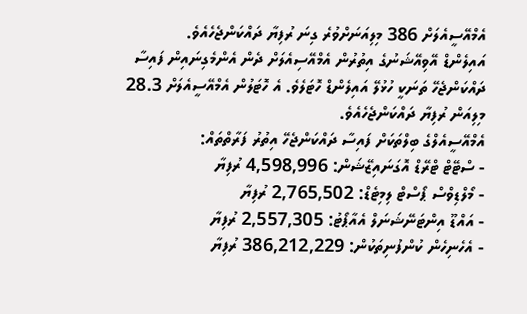އެމްއޭސީއެލަށް 386 މިލިއަނަށްވުރެ ގިނަ ރުފިޔާ ދައްކަންޖެހެއެވެ.
އައިލެންޑް އޭވިއޭޝަނުގެ އިތުރުން އެމްއޭސިއެލަށް ދެން އެންމެގިނައިން ފައިސާ ދައްކަންޖެހޭ ތަނަކީ ހުޅުލޭ އައިލެންޑް ހޮޓަލެވެ. އެ ހޮޓަލުން އެމްއޭސީއެލަށް 28.3 މިލިއަން ރުފިޔާ ދައްކަންޖެހެއެވެ.
އެމްއޭސީއެލްގެ ބިލްތަކަށް ފައިސާ ދައްކަންޖެހޭ އިތުރު ފަރާތްތައް:
- ސްޓޭޓް ޓްރޭޑް އޮގަނައިޒޭޝަން: 4,598,996 ރުފިޔާ
- މޯލްޑިވްސް ޕޯސްޓް ލިމިޓެޑް: 2,765,502 ރުފިޔާ
- އައްޑޫ އިންޓަނޭޝަނަލް އެއާޕޯޓު: 2,557,305 ރުފިޔާ
- އެހެނިހެން ކުންފުނިތަކުން: 386,212,229 ރުފިޔާ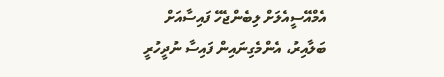އެމްއޭސީއެލަށް ލިބެންޖެހޭ ފައިސާއަށް ބަލާއިރު، އެންމެގިނައިން ފައިސާ ނުދީހުރީ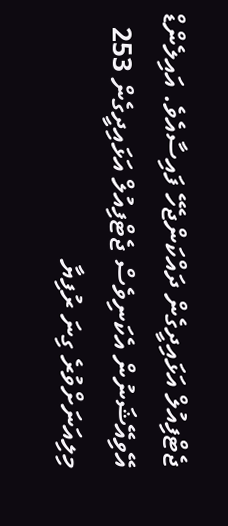ޖެޓްފިއުލް އަޅައިދީގެން ދައްކަންޖެހޭ ފައިސާއެވެ. އައިލެންޑް އޭވިއޭޝަނުން އެކަނިވެސް ޖެޓްފިއުލް އަޅައިދީގެން 253 މިލިއަނަށްވުރެ ގިނަ ރުފިޔާ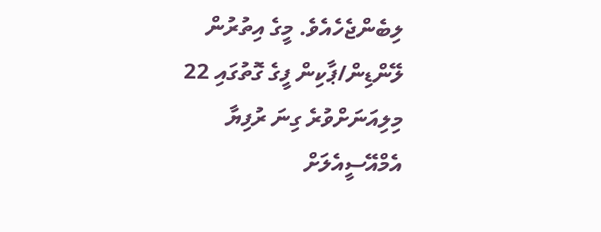ލިބެންޖެހެއެވެ. މީގެ އިތުރުން ލޭންޑިން/ޕާކިން ފީގެ ގޮތުގައި 22 މިލިއަނަށްވުރެ ގިނަ ރުފިޔާ އެމްއޭސީއެލަށް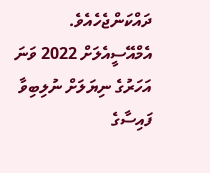ދައްކަންޖެހެއެވެ. އެމްއޭސީއެލަށް 2022 ވަނަ އަހަރުގެ ނިޔަލަށް ނުލިބިވާ ފައިސާގެ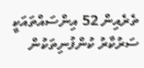ތެރެއިން 52 އިންސައްތައަކީ ސަރުކާރު ކުންފުނިތަކުން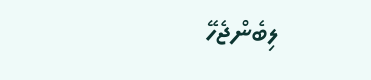ލިބެންޖެހޭ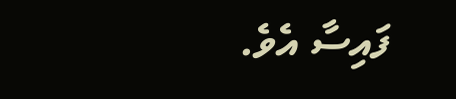ފައިސާ އެވެ.